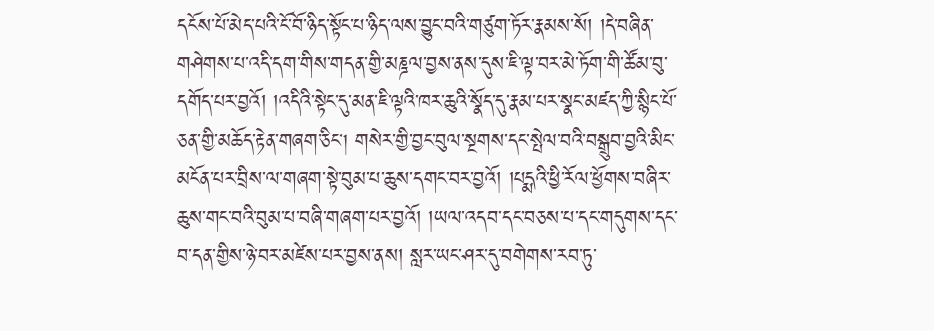དངོས་པོ་མེད་པའི་ངོ་བོ་ཉིད་སྟོང་པ་ཉིད་ལས་བྱུང་བའི་གཙུག་ཏོར་རྣམས་སོ། །དེ་བཞིན་གཤེགས་པ་འདི་དག་གིས་གདན་གྱི་མཎྜལ་བྱས་ནས་དུས་ཇི་ལྟ་བར་མེ་ཏོག་གི་ཚོམ་བུ་དགོད་པར་བྱའོ། །འདིའི་སྟེང་དུ་མན་ཇི་ལྟའི་ཁར་ཆུའི་སྣོད་དུ་རྣམ་པར་སྣང་མཛད་ཀྱི་སྙིང་པོ་ཅན་གྱི་མཆོད་རྟེན་གཞག་ཅིང། གསེར་གྱི་བྱང་བུལ་སྔགས་དང་སྤེལ་བའི་བསྒྲུབ་བྱའི་མིང་མངོན་པར་བྲིས་ལ་གཞག་སྟེ་བུམ་པ་ཆུས་དགང་བར་བྱའོ། །པདྨའི་ཕྱི་རོལ་ཕྱོགས་བཞིར་ཆུས་གང་བའི་བུམ་པ་བཞི་གཞག་པར་བྱའོ། །ཡལ་འདབ་དང་བཅས་པ་དང་གདུགས་དང་བ་དན་གྱིས་ཉེ་བར་མཛེས་པར་བྱས་ནས། སླར་ཡང་ཤར་དུ་བགེགས་རབ་ཏུ་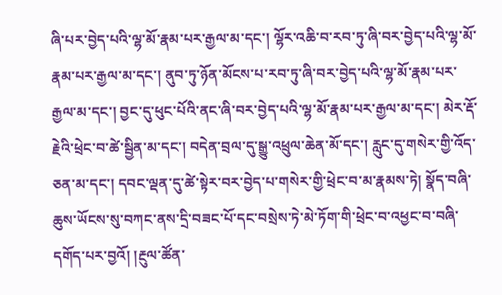ཞི་པར་བྱེད་པའི་ལྷ་མོ་རྣམ་པར་རྒྱལ་མ་དང་། ལྷོར་འཆི་བ་རབ་ཏུ་ཞི་བར་བྱེད་པའི་ལྷ་མོ་རྣམ་པར་རྒྱལ་མ་དང་། ནུབ་ཏུ་ཉོན་མོངས་པ་རབ་ཏུ་ཞི་བར་བྱེད་པའི་ལྷ་མོ་རྣམ་པར་རྒྱལ་མ་དང་། བྱང་དུ་ཕུང་པོའི་ནང་ཞི་བར་བྱེད་པའི་ལྷ་མོ་རྣམ་པར་རྒྱལ་མ་དང་། མེར་རྡོ་རྗེའི་ཕྲེང་བ་ཚེ་སྦྱིན་མ་དང་། བདེན་བྲལ་དུ་སྒྱུ་འཕྲུལ་ཆེན་མོ་དང་། རླུང་དུ་གསེར་གྱི་འོད་ཅན་མ་དང་། དབང་ལྡན་དུ་ཚེ་སྟེར་བར་བྱེད་པ་གསེར་གྱི་ཕྲེང་བ་མ་རྣམས་ཏེ། སྣོད་བཞི་ཆུས་ཡོངས་སུ་བཀང་ནས་དྲི་བཟང་པོ་དང་བསྲེས་ཏེ་མེ་ཏོག་གི་ཕྲེང་བ་འཕྱང་བ་བཞི་དགོད་པར་བྱའོ། །རྔུལ་ཚོན་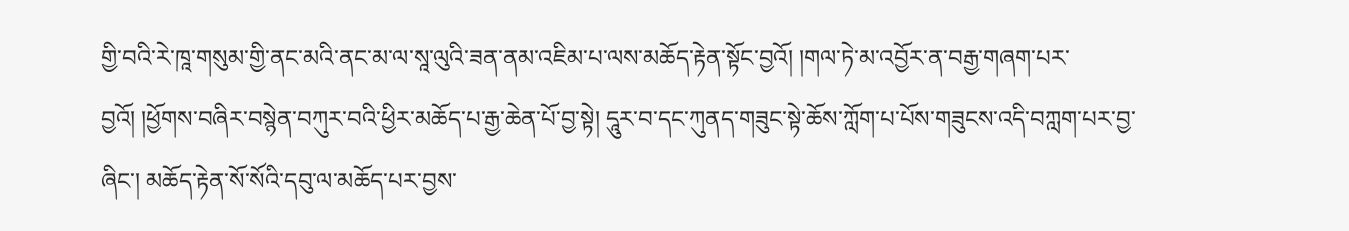གྱི་བའི་རེ་ཁཱ་གསུམ་གྱི་ནང་མའི་ནང་མ་ལ་སཱ་ལུའི་ཟན་ནམ་འཇིམ་པ་ལས་མཆོད་རྟེན་སྟོང་བྱའོ། །གལ་ཏེ་མ་འབྱོར་ན་བརྒྱ་གཞག་པར་བྱའོ། །ཕྱོགས་བཞིར་བསྙེན་བཀུར་བའི་ཕྱིར་མཆོད་པ་རྒྱ་ཆེན་པོ་བྱ་སྟེ། དཱུར་བ་དང་ཀུནད་གཟུང་སྟེ་ཆོས་ཀློག་པ་པོས་གཟུངས་འདི་བཀླག་པར་བྱ་ཞིང་། མཆོད་རྟེན་སོ་སོའི་དབུ་ལ་མཆོད་པར་བྱས་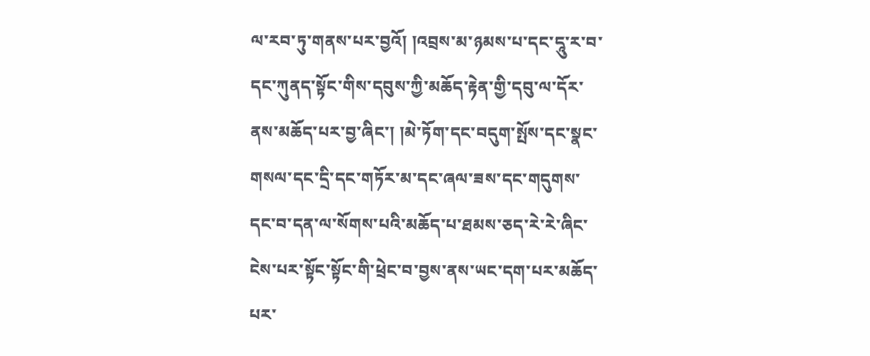ལ་རབ་ཏུ་གནས་པར་བྱའོ། །འབྲས་མ་ཉམས་པ་དང་དཱུ་ར་བ་དང་ཀུནད་སྟོང་གིས་དབུས་ཀྱི་མཆོད་རྟེན་གྱི་དབུ་ལ་དོར་ནས་མཆོད་པར་བྱ་ཞིང་། །མེ་ཏོག་དང་བདུག་སྤོས་དང་སྣང་གསལ་དང་དྲི་དང་གཏོར་མ་དང་ཞལ་ཟས་དང་གདུགས་དང་བ་དན་ལ་སོགས་པའི་མཆོད་པ་ཐམས་ཅད་རེ་རེ་ཞིང་ངེས་པར་སྟོང་སྟོང་གི་ཕྲེང་བ་བྱས་ནས་ཡང་དག་པར་མཆོད་པར་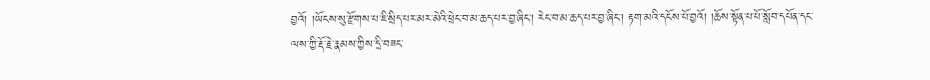བྱའོ། །ཡོངས་སུ་རྫོགས་པ་ཇི་སྲིད་པར་མར་མེའི་ཕྲེང་བ་མ་ཆད་པར་བྱ་ཞིང་། རེང་བ་མ་ཆད་པར་བྱ་ཞིང་། རྟག་མའི་དངོས་པོ་བྱའོ། །ཆོས་སྟོན་པ་པོ་སློབ་དཔོན་དང་
ལས་ཀྱི་རྡོ་རྗེ་རྣམས་ཀྱིས་དྲི་བཟང་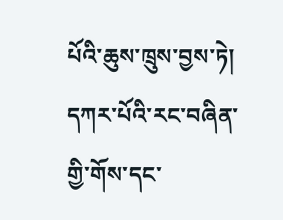པོའི་ཆུས་ཁྲུས་བྱས་ཏེ། དཀར་པོའི་རང་བཞིན་གྱི་གོས་དང་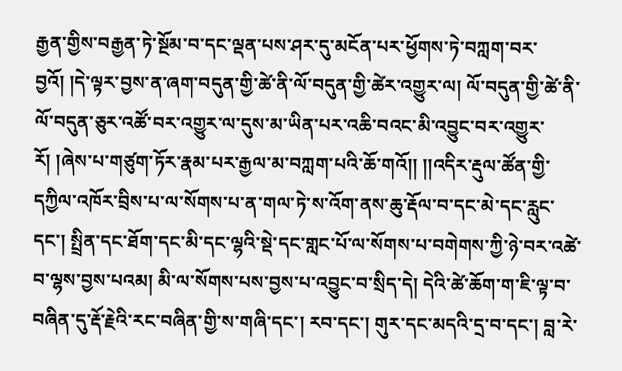རྒྱན་གྱིས་བརྒྱན་ཏེ་སྔོམ་བ་དང་ལྡན་པས་ཤར་དུ་མངོན་པར་ཕྱོགས་ཏེ་བཀླག་བར་བྱའོ། །དེ་ལྟར་བྱས་ན་ཞག་བདུན་གྱི་ཚེ་ནི་ལོ་བདུན་གྱི་ཚེར་འགྱུར་ལ། ལོ་བདུན་གྱི་ཚེ་ནི་ལོ་བདུན་ཅུར་འཚོ་བར་འགྱུར་ལ་དུས་མ་ཡིན་པར་འཆི་བའང་མི་འབྱུང་བར་འགྱུར་རོ། །ཞེས་པ་གཙུག་ཏོར་རྣམ་པར་རྒྱལ་མ་བཀླག་པའི་ཆོ་གའོ།། །།འདིར་རྡུལ་ཚོན་གྱི་དཀྱིལ་འཁོར་བྲིས་པ་ལ་སོགས་པ་ན་གལ་ཏེ་ས་འོག་ནས་ཆུ་རྡོལ་བ་དང་མེ་དང་རླུང་དང་། སྤྲིན་དང་ཐོག་དང་མི་དང་ལྷའི་སྡེ་དང་གླང་པོ་ལ་སོགས་པ་བགེགས་ཀྱི་ཉེ་བར་འཚེ་བ་ལྷས་བྱས་པའམ། མི་ལ་སོགས་པས་བྱས་པ་འབྱུང་བ་སྲིད་དེ། དེའི་ཚེ་ཆོག་ག་ཇི་ལྟ་བ་བཞིན་དུ་རྡོ་རྗེའི་རང་བཞིན་གྱི་ས་གཞི་དང་། རབ་དང་། གུར་དང་མདའི་དྲ་བ་དང་། བླ་རེ་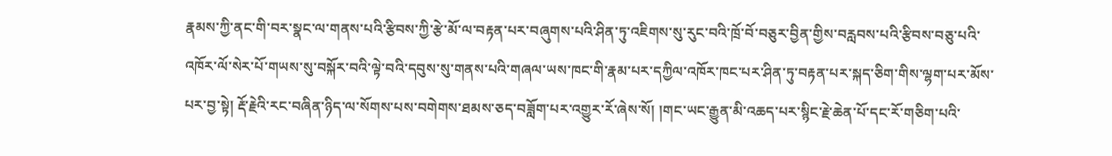རྣམས་ཀྱི་ནང་གི་བར་སྣང་ལ་གནས་པའི་རྩིབས་ཀྱི་རྩེ་མོ་ལ་བརྟན་པར་བཞུགས་པའི་ཤིན་ཏུ་འཇིགས་སུ་རུང་བའི་ཁྲོ་བོ་བཅུར་བྱིན་གྱིས་བརླབས་པའི་རྩིབས་བཅུ་པའི་འཁོར་ལོ་སེར་པོ་གཡས་སུ་བསྐོར་བའི་ལྟེ་བའི་དབུས་སུ་གནས་པའི་གཞལ་ཡས་ཁང་གི་རྣམ་པར་དཀྱིལ་འཁོར་ཁང་པར་ཤིན་ཏུ་བརྟན་པར་སྐད་ཅིག་གིས་ལྷག་པར་མོས་པར་བྱ་སྟེ། རྡོ་རྗེའི་རང་བཞིན་ཉིད་ལ་སོགས་པས་བགེགས་ཐམས་ཅད་བཟློག་པར་འགྱུར་རོ་ཞེས་སོ། །གང་ཡང་རྒྱུན་མི་འཆད་པར་སྙིང་རྗེ་ཆེན་པོ་དང་རོ་གཅིག་པའི་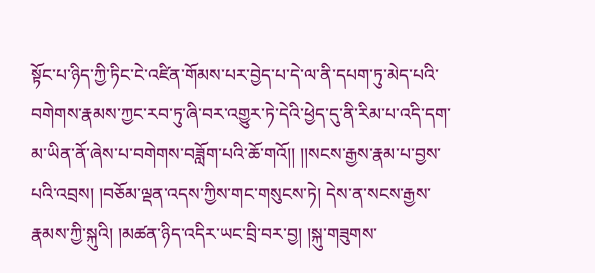སྟོང་པ་ཉིད་ཀྱི་ཏིང་ངེ་འཛིན་གོམས་པར་བྱེད་པ་དེ་ལ་ནི་དཔག་ཏུ་མེད་པའི་བགེགས་རྣམས་ཀྱང་རབ་ཏུ་ཞི་བར་འགྱུར་ཏེ་དེའི་ཕྱེད་དུ་ནི་རིམ་པ་འདི་དག་མ་ཡིན་ནོ་ཞེས་པ་བགེགས་བཟློག་པའི་ཆོ་གའོ།། །།སངས་རྒྱས་རྣམ་པ་བྱས་པའི་འབྲས། །བཅོམ་ལྡན་འདས་ཀྱིས་གང་གསུངས་ཏེ། དེས་ན་སངས་རྒྱས་རྣམས་ཀྱི་སྐུའི། །མཚན་ཉིད་འདིར་ཡང་བྲི་བར་བྱ། །སྐུ་གཟུགས་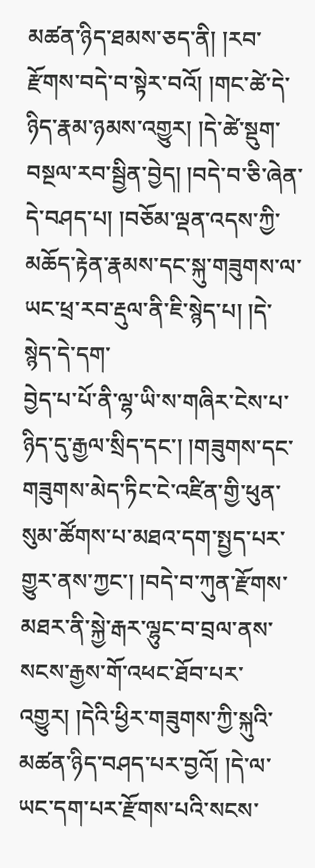མཚན་ཉིད་ཐམས་ཅད་ནི། །རབ་རྫོགས་བདེ་བ་སྟེར་བའོ། །གང་ཚེ་དེ་ཉིད་རྣམ་ཉམས་འགྱུར། །དེ་ཚེ་སྡུག་བསྔལ་རབ་སྦྱིན་བྱེད། །བདེ་བ་ཅི་ཞེན་དེ་བཤད་པ། །བཅོམ་ལྡན་འདས་ཀྱི་མཆོད་རྟེན་རྣམས་དང་སྐུ་གཟུགས་ལ་ཡང་ཕྲ་རབ་རྡུལ་ནི་ཇི་སྙེད་པ། །དེ་སྙེད་དེ་དག་
བྱེད་པ་པོ་ནི་ལྷ་ཡི་ས་གཞིར་ངེས་པ་ཉིད་དུ་རྒྱལ་སྲིད་དང་། །གཟུགས་དང་གཟུགས་མེད་ཏིང་ངེ་འཛིན་གྱི་ཕུན་སུམ་ཚོགས་པ་མཐའ་དག་སྤྱད་པར་གྱུར་ནས་ཀྱང་། །བདེ་བ་ཀུན་རྫོགས་མཐར་ནི་སྐྱེ་རྒར་ལྷུང་བ་བྲལ་ནས་སངས་རྒྱས་གོ་འཕང་ཐོབ་པར་འགྱུར། །དེའི་ཕྱིར་གཟུགས་ཀྱི་སྐུའི་མཚན་ཉིད་བཤད་པར་བྱའོ། །དེ་ལ་ཡང་དག་པར་རྫོགས་པའི་སངས་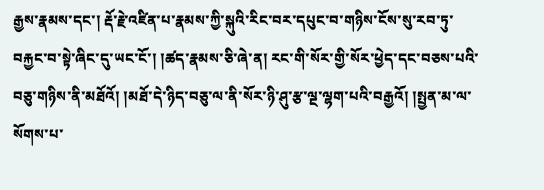རྒྱས་རྣམས་དང་། རྡོ་རྗེ་འཛིན་པ་རྣམས་ཀྱི་སྐུའི་རིང་བར་དཔུང་བ་གཉིས་ངོས་སུ་རབ་ཏུ་བརྐྱང་བ་སྟེ་ཞིང་དུ་ཡང་ངོ་། །ཚད་རྣམས་ཅི་ཞེ་ན། རང་གི་སོར་གྱི་སོར་ཕྱེད་དང་བཅས་པའི་བཅུ་གཉིས་ནི་མཐོའོ། །མཐོ་དེ་ཉིད་བཅུ་ལ་ནི་སོར་ཉི་ཤུ་རྩ་ལྔ་ལྷག་པའི་བརྒྱའོ། །སྤྱན་མ་ལ་སོགས་པ་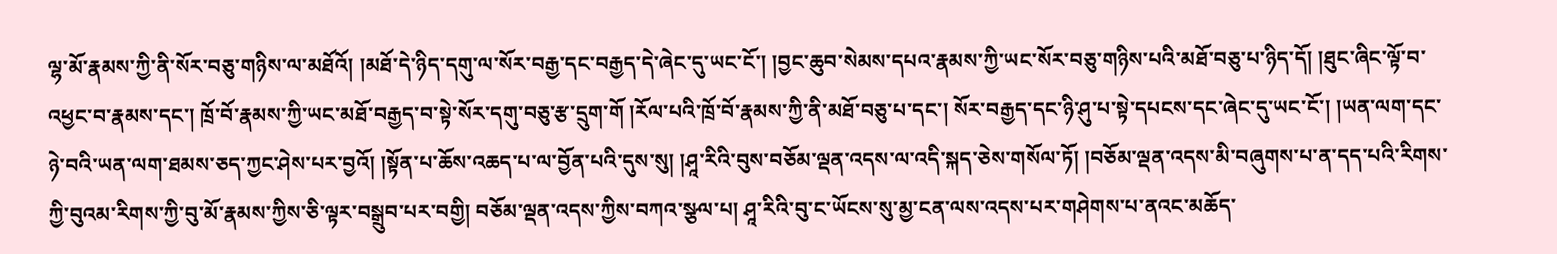ལྷ་མོ་རྣམས་ཀྱི་ནི་སོར་བཅུ་གཉིས་ལ་མཐོའོ། །མཐོ་དེ་ཉིད་དགུ་ལ་སོར་བརྒྱ་དང་བརྒྱད་དེ་ཞེང་དུ་ཡང་ངོ་། །བྱང་ཆུབ་སེམས་དཔའ་རྣམས་ཀྱི་ཡང་སོར་བཅུ་གཉིས་པའི་མཐོ་བཅུ་པ་ཉིད་དོ། །ཐུང་ཞིང་ལྟོ་བ་འཕྱང་བ་རྣམས་དང་། ཁྲོ་བོ་རྣམས་ཀྱི་ཡང་མཐོ་བརྒྱད་བ་སྟེ་སོར་དགུ་བཅུ་རྩ་དྲུག་གོ །རོལ་པའི་ཁྲོ་བོ་རྣམས་ཀྱི་ནི་མཐོ་བཅུ་པ་དང་། སོར་བརྒྱད་དང་ཉི་ཤུ་པ་སྟེ་དཔངས་དང་ཞེང་དུ་ཡང་ངོ་། །ཡན་ལག་དང་ཉེ་བའི་ཡན་ལག་ཐམས་ཅད་ཀྱང་ཤེས་པར་བྱའོ། །སྟོན་པ་ཆོས་འཆད་པ་ལ་བྱོན་པའི་དུས་སུ། །ཤཱ་རིའི་བུས་བཅོམ་ལྡན་འདས་ལ་འདི་སྐད་ཅེས་གསོལ་ཏོ། །བཅོམ་ལྡན་འདས་མི་བཞུགས་པ་ན་དད་པའི་རིགས་ཀྱི་བུའམ་རིགས་ཀྱི་བུ་མོ་རྣམས་ཀྱིས་ཅི་ལྟར་བསྒྲུབ་པར་བགྱི། བཅོམ་ལྡན་འདས་ཀྱིས་བཀའ་སྩལ་པ། ཤཱ་རིའི་བུ་ང་ཡོངས་སུ་མྱ་ངན་ལས་འདས་པར་གཤེགས་པ་ནའང་མཆོད་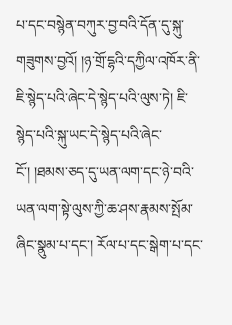པ་དང་བསྙེན་བཀུར་བྱ་བའི་དོན་དུ་སྐུ་གཟུགས་བྱའོ། །ཉ་གྲོ་དྷའི་དཀྱིལ་འཁོར་ནི་ཇི་སྙེད་པའི་ཞེང་དེ་སྙེད་པའི་ལུས་ཏེ། ཇི་སྙེད་པའི་སྐུ་ཡང་དེ་སྙེད་པའི་ཞེང་ངོ་། །ཐམས་ཅད་དུ་ཡན་ལག་དང་ཉེ་བའི་ཡན་ལག་སྟེ་ལུས་ཀྱི་ཆ་ཤས་རྣམས་སྤོམ་ཞིང་སྣུམ་པ་དང་། རོལ་པ་དང་སྒེག་པ་དང་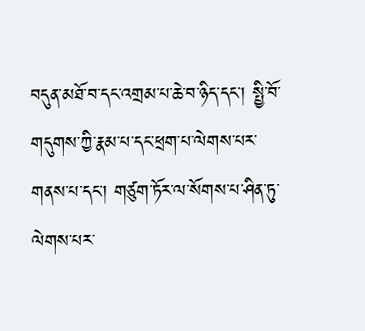བདུན་མཐོ་བ་དང་འགྲམ་པ་ཆེ་བ་ཉིད་དང་། སྤྱི་བོ་གདུགས་ཀྱི་རྣམ་པ་དང་ཕྲག་པ་ལེགས་པར་གནས་པ་དང་། གཙུག་ཏོར་ལ་སོགས་པ་ཤིན་ཏུ་ལེགས་པར་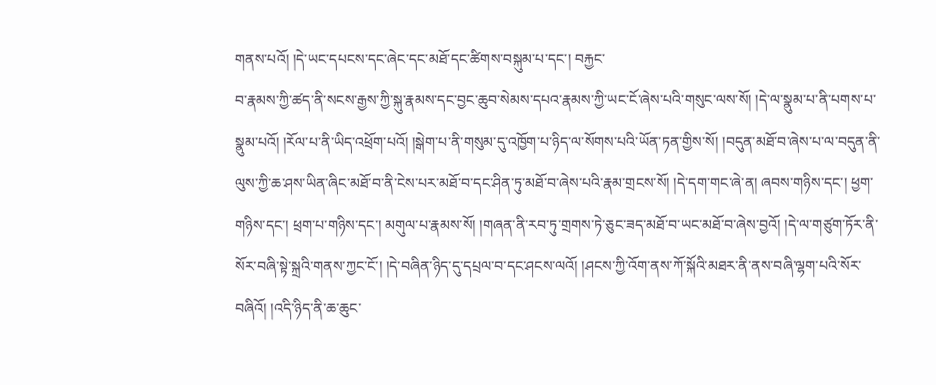གནས་པའོ། །དེ་ཡང་དཔངས་དང་ཞེང་དང་མཐོ་དང་ཚིགས་བསྐུམ་པ་དང་། བརྐྱང་
བ་རྣམས་ཀྱི་ཚད་ནི་སངས་རྒྱས་ཀྱི་སྐུ་རྣམས་དང་བྱང་ཆུབ་སེམས་དཔའ་རྣམས་ཀྱི་ཡང་ངོ་ཞེས་པའི་གསུང་ལས་སོ། །དེ་ལ་སྣུམ་པ་ནི་པགས་པ་སྣུམ་པའོ། །རོལ་པ་ནི་ཡིད་འཕྲོག་པའོ། །སྒེག་པ་ནི་གསུམ་དུ་འཁྱོག་པ་ཉིད་ལ་སོགས་པའི་ཡོན་ཏན་གྱིས་སོ། །བདུན་མཐོ་བ་ཞེས་པ་ལ་བདུན་ནི་ལུས་ཀྱི་ཆ་ཤས་ཡིན་ཞིང་མཐོ་བ་ནི་ངེས་པར་མཐོ་བ་དང་ཤིན་ཏུ་མཐོ་བ་ཞེས་པའི་རྣམ་གྲངས་སོ། །དེ་དག་གང་ཞེ་ན། ཞབས་གཉིས་དང་། ཕྱག་གཉིས་དང་། ཕྲག་པ་གཉིས་དང་། མགུལ་པ་རྣམས་སོ། །གཞན་ནི་རབ་ཏུ་གྲགས་ཏེ་ཅུང་ཟད་མཐོ་བ་ཡང་མཐོ་བ་ཞེས་བྱའོ། །དེ་ལ་གཙུག་ཏོར་ནི་སོར་བཞི་སྟེ་སྐྲའི་གནས་ཀྱང་ངོ་། །དེ་བཞིན་ཉིད་དུ་དཔྲལ་བ་དང་ཤངས་ལའོ། །ཤངས་ཀྱི་འོག་ནས་ཀོ་སྐོའི་མཐར་ནི་ནས་བཞི་ལྷག་པའི་སོར་བཞིའོ། །འདི་ཉིད་ནི་ཆ་ཆུང་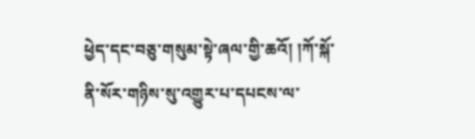ཕྱེད་དང་བཅུ་གསུམ་སྟེ་ཞལ་གྱི་ཆའོ། །ཀོ་སྐོ་ནི་སོར་གཉིས་སུ་འགྱུར་པ་དཔངས་ལ་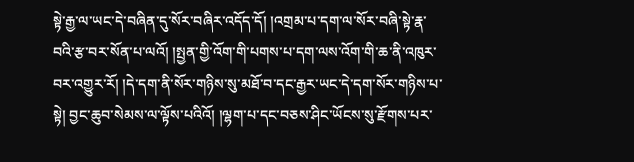སྟེ་རྒྱ་ལ་ཡང་དེ་བཞིན་དུ་སོར་བཞིར་འདོད་དོ། །འགྲམ་པ་དག་ལ་སོར་བཞི་སྟེ་རྣ་བའི་རྩ་བར་སོན་པ་ལའོ། །སྤྱན་གྱི་འོག་གི་པགས་པ་དག་ལས་འོག་གི་ཆ་ནི་འཁུར་བར་འགྱུར་རོ། །དེ་དག་ནི་སོར་གཉིས་སུ་མཐོ་བ་དང་རྒྱར་ཡང་དེ་དག་སོར་གཉིས་པ་སྟེ། བྱང་ཆུབ་སེམས་ལ་ལྟོས་པའིའོ། །ལྷག་པ་དང་བཅས་ཤིང་ཡོངས་སུ་རྫོགས་པར་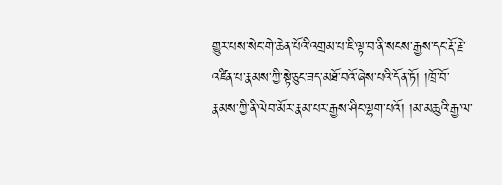གྱུར་པས་སེང་གེ་ཆེན་པོའི་འགྲམ་པ་ཇི་ལྟ་བ་ནི་སངས་རྒྱས་དང་རྡོ་རྗེ་འཛིན་པ་རྣམས་ཀྱི་སྟེ་ཅུང་ཟད་མཐོ་བའོ་ཞེས་པའི་དོན་ཏོ། །ཁྲོ་བོ་རྣམས་ཀྱི་ནི་ལེབ་མོར་རྣམ་པར་རྒྱས་ཤིང་ལྷག་པའོ། །མ་མཆུའི་རྒྱ་ལ་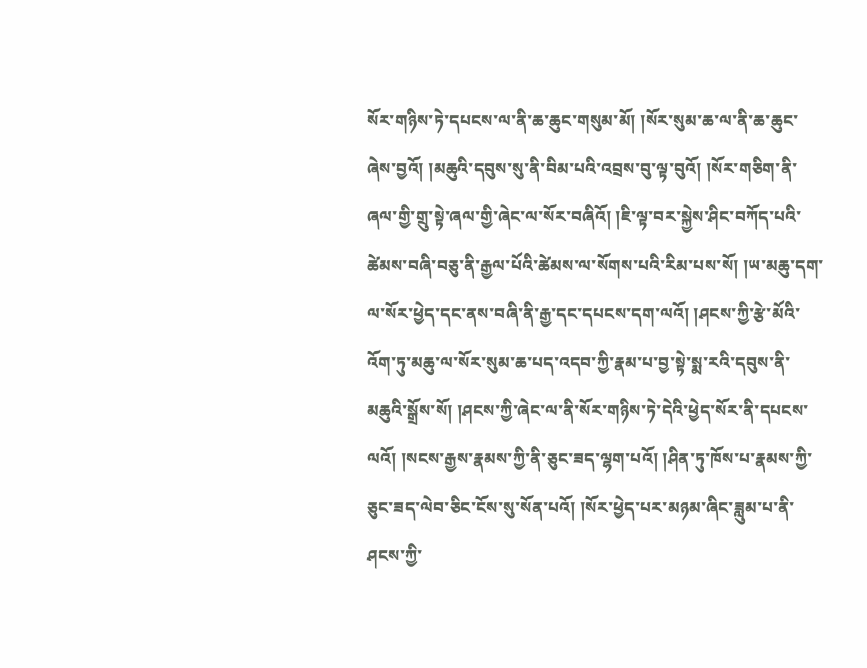སོར་གཉིས་ཏེ་དཔངས་ལ་ནི་ཆ་ཆུང་གསུམ་མོ། །སོར་སུམ་ཆ་ལ་ནི་ཆ་ཆུང་ཞེས་བྱའོ། །མཆུའི་དབུས་སུ་ནི་བིམ་པའི་འབྲས་བུ་ལྟ་བུའོ། །སོར་གཅིག་ནི་ཞལ་གྱི་གྲུ་སྟེ་ཞལ་གྱི་ཞེང་ལ་སོར་བཞིའོ། །ཇི་ལྟ་བར་སྐྱེས་ཤིང་བཀོད་པའི་ཚེམས་བཞི་བཅུ་ནི་རྒྱལ་པོའི་ཚེམས་ལ་སོགས་པའི་རིམ་པས་སོ། །ཡ་མཆུ་དག་ལ་སོར་ཕྱེད་དང་ནས་བཞི་ནི་རྒྱ་དང་དཔངས་དག་ལའོ། །ཤངས་ཀྱི་རྩེ་མོའི་འོག་ཏུ་མཆུ་ལ་སོར་སུམ་ཆ་པད་འདབ་ཀྱི་རྣམ་པ་བྱ་སྟེ་སྨ་རའི་དབུས་ནི་མཆུའི་སྒྲོས་སོ། །ཤངས་ཀྱི་ཞེང་ལ་ནི་སོར་གཉིས་ཏེ་དེའི་ཕྱེད་སོར་ནི་དཔངས་ལའོ། །སངས་རྒྱས་རྣམས་ཀྱི་ནི་ཅུང་ཟད་ལྷག་པའོ། །ཤིན་ཏུ་ཁོས་པ་རྣམས་ཀྱི་
ཅུང་ཟད་ལེབ་ཅིང་ངོས་སུ་སོན་པའོ། །སོར་ཕྱེད་པར་མཉམ་ཞིང་ཟླུམ་པ་ནི་ཤངས་ཀྱི་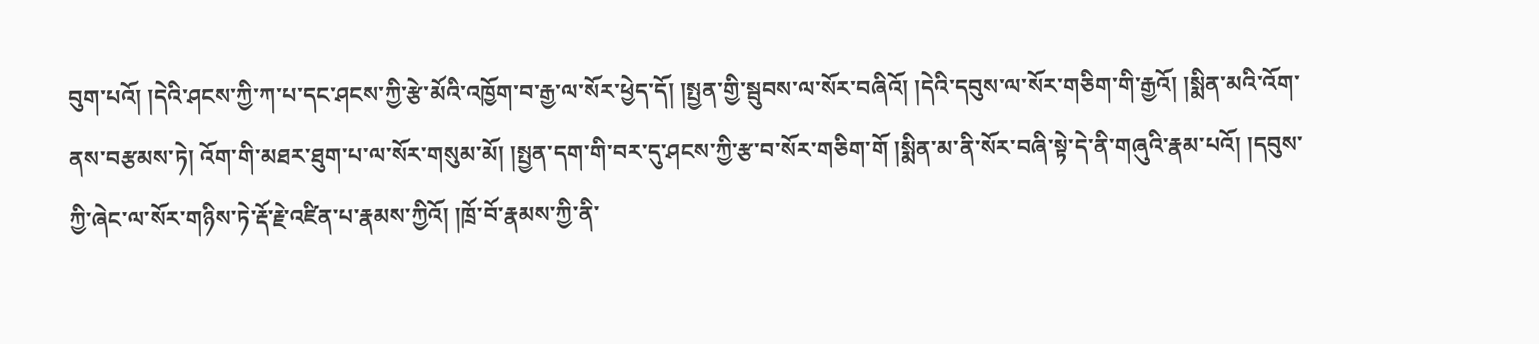བུག་པའོ། །དེའི་ཤངས་ཀྱི་ཀ་པ་དང་ཤངས་ཀྱི་རྩེ་མོའི་འཁྱོག་བ་རྒྱ་ལ་སོར་ཕྱེད་དོ། །སྤྱན་གྱི་སྦུབས་ལ་སོར་བཞིའོ། །དེའི་དབུས་ལ་སོར་གཅིག་གི་རྒྱའོ། །སྨིན་མའི་འོག་ནས་བརྩམས་ཏེ། འོག་གི་མཐར་ཐུག་པ་ལ་སོར་གསུམ་མོ། །སྤྱན་དག་གི་བར་དུ་ཤངས་ཀྱི་རྩ་བ་སོར་གཅིག་གོ །སྨིན་མ་ནི་སོར་བཞི་སྟེ་དེ་ནི་གཞུའི་རྣམ་པའོ། །དབུས་ཀྱི་ཞེང་ལ་སོར་གཉིས་ཏེ་རྡོ་རྗེ་འཛིན་པ་རྣམས་ཀྱིའོ། །ཁྲོ་བོ་རྣམས་ཀྱི་ནི་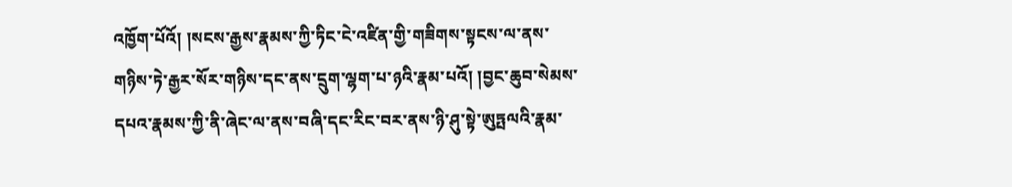འཁྱོག་པོའོ། །སངས་རྒྱས་རྣམས་ཀྱི་ཏིང་ངེ་འཛིན་གྱི་གཟིགས་སྟངས་ལ་ནས་གཉིས་ཏེ་རྒྱར་སོར་གཉིས་དང་ནས་དྲུག་ལྷག་པ་ཉའི་རྣམ་པའོ། །བྱང་ཆུབ་སེམས་དཔའ་རྣམས་ཀྱི་ནི་ཞེང་ལ་ནས་བཞི་དང་རིང་བར་ནས་ཉི་ཤུ་སྟེ་ཨུཏྤལའི་རྣམ་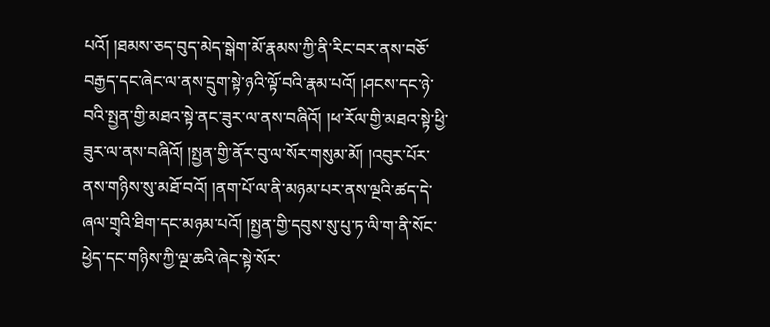པའོ། །ཐམས་ཅད་བུད་མེད་སྒེག་མོ་རྣམས་ཀྱི་ནི་རིང་བར་ནས་བཅོ་བརྒྱད་དང་ཞེང་ལ་ནས་དྲུག་སྟེ་ཉའི་ལྟོ་བའི་རྣམ་པའོ། །ཤངས་དང་ཉེ་བའི་སྤྱན་གྱི་མཐའ་སྟེ་ནང་ཟུར་ལ་ནས་བཞིའོ། །ཕ་རོལ་གྱི་མཐའ་སྟེ་ཕྱི་ཟུར་ལ་ནས་བཞིའོ། །སྤྱན་གྱི་ནོར་བུ་ལ་སོར་གསུམ་མོ། །འབུར་པོར་ནས་གཉིས་སུ་མཐོ་བའོ། །ནག་པོ་ལ་ནི་མཉམ་པར་ནས་ལྔའི་ཚད་དེ་ཞལ་གྲྭའི་ཐིག་དང་མཉམ་པའོ། །སྤྱན་གྱི་དབུས་སུ་པུ་ཏ་ལི་ག་ནི་སོང་ཕྱེད་དང་གཉིས་ཀྱི་ལྔ་ཆའི་ཞེང་སྟེ་སོར་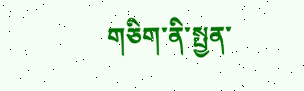གཅིག་ནི་སྤྱན་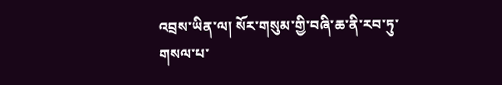འབྲས་ཡིན་ལ། སོར་གསུམ་གྱི་བཞི་ཆ་ནི་རབ་ཏུ་གསལ་པ་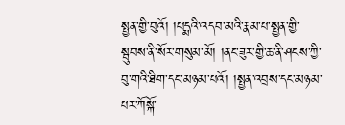སྤྱན་གྱི་བུའོ། །པདྨའི་འདབ་མའི་རྣམ་པ་སྤྱན་གྱི་སྦུབས་ནི་སོར་གསུམ་མོ། །ནང་ཟུར་གྱི་ཆ་ནི་ཤངས་ཀྱི་བུ་གའི་ཐིག་དང་མཉམ་པའོ། །སྤྱན་འབྲས་དང་མཉམ་པར་ཀོསྐོ་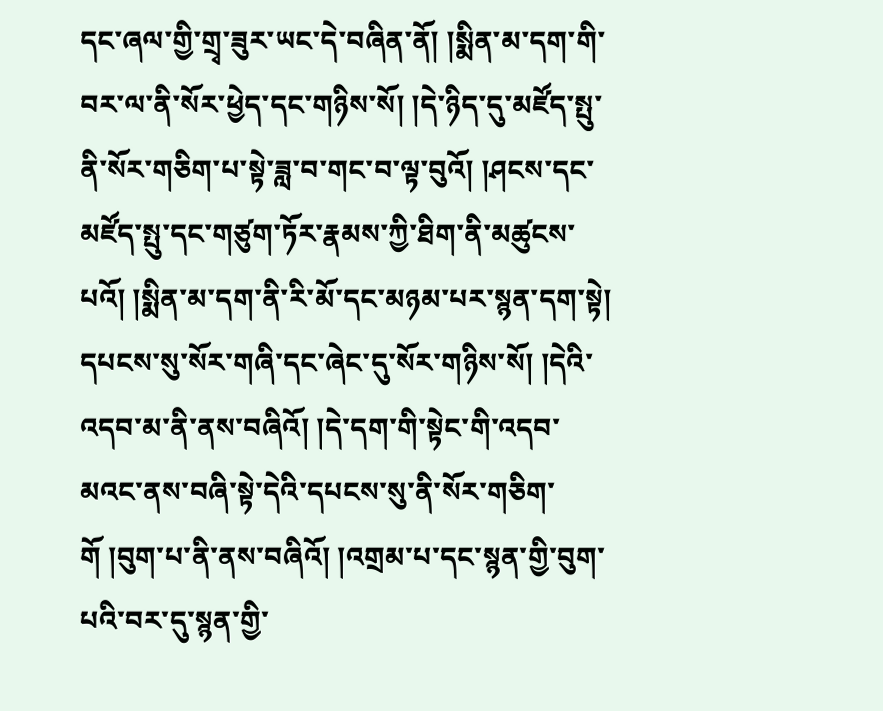དང་ཞལ་གྱི་གྲྭ་ཟུར་ཡང་དེ་བཞིན་ནོ། །སྨིན་མ་དག་གི་བར་ལ་ནི་སོར་ཕྱེད་དང་གཉིས་སོ། །དེ་ཉིད་དུ་མཛོད་སྤུ་ནི་སོར་གཅིག་པ་སྟེ་ཟླ་བ་གང་བ་ལྟ་བུའོ། །ཤངས་དང་མཛོད་སྤུ་དང་གཙུག་ཏོར་རྣམས་ཀྱི་ཐིག་ནི་མཚུངས་པའོ། །སྨིན་མ་དག་ནི་རི་མོ་དང་མཉམ་པར་སྙན་དག་སྟེ། དཔངས་སུ་སོར་གཞི་དང་ཞེང་དུ་སོར་གཉིས་སོ། །དེའི་འདབ་མ་ནི་ནས་བཞིའོ། །དེ་དག་གི་སྟེང་གི་འདབ་མའང་ནས་བཞི་སྟེ་དེའི་དཔངས་སུ་ནི་སོར་གཅིག་གོ །བུག་པ་ནི་ནས་བཞིའོ། །འགྲམ་པ་དང་སྙན་གྱི་བུག་པའི་བར་དུ་སྙན་གྱི་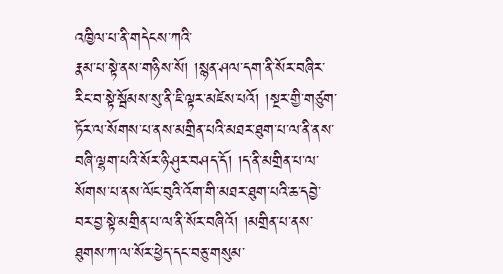འཁྱིལ་པ་ནི་གདེངས་ཀའི་
རྣམ་པ་སྟེ་ནས་གཉིས་སོ། །སྙན་ཤལ་དག་ནི་སོར་བཞིར་རིང་བ་སྟེ་སྦོམས་སུ་ནི་ཇི་ལྟར་མཛེས་པའོ། །སྔར་གྱི་གཙུག་ཏོར་ལ་སོགས་པ་ནས་མགྲིན་པའི་མཐར་ཐུག་པ་ལ་ནི་ནས་བཞི་ལྷག་པའི་སོར་ཉི་ཤུར་བཤད་དོ། །ད་ནི་མགྲིན་པ་ལ་སོགས་པ་ནས་ལོང་བུའི་འོག་གི་མཐར་ཐུག་པའི་ཆ་དབྱེ་བར་བྱ་སྟེ་མགྲིན་པ་ལ་ནི་སོར་བཞིའོ། །མགྲིན་པ་ནས་ཐུགས་ཀ་ལ་སོར་ཕྱེད་དང་བཅུ་གསུམ་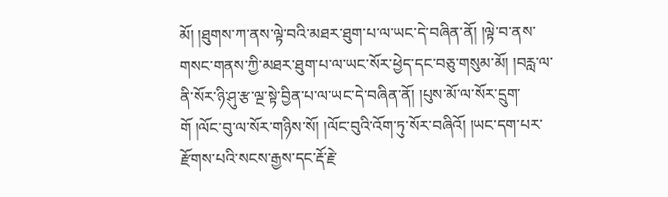མོ། །ཐུགས་ཀ་ནས་ལྟེ་བའི་མཐར་ཐུག་པ་ལ་ཡང་དེ་བཞིན་ནོ། །ལྟེ་བ་ནས་གསང་གནས་ཀྱི་མཐར་ཐུག་པ་ལ་ཡང་སོར་ཕྱེད་དང་བཅུ་གསུམ་མོ། །བརླ་ལ་ནི་སོར་ཉི་ཤུ་རྩ་ལྔ་སྟེ་བྱིན་པ་ལ་ཡང་དེ་བཞིན་ནོ། །པུས་མོ་ལ་སོར་དྲུག་གོ །ལོང་བུ་ལ་སོར་གཉིས་སོ། །ལོང་བུའི་འོག་ཏུ་སོར་བཞིའོ། །ཡང་དག་པར་རྫོགས་པའི་སངས་རྒྱས་དང་རྡོ་རྗེ་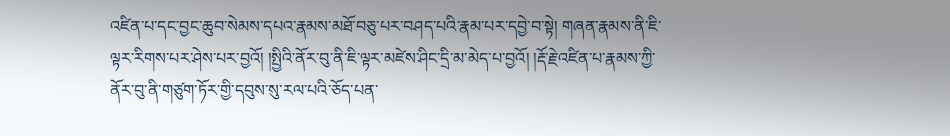འཛིན་པ་དང་བྱང་ཆུབ་སེམས་དཔའ་རྣམས་མཐོ་བཅུ་པར་བཤད་པའི་རྣམ་པར་དབྱེ་བ་སྟེ། གཞན་རྣམས་ནི་ཇི་ལྟར་རིགས་པར་ཤེས་པར་བྱའོ། །སྤྱིའི་ནོར་བུ་ནི་ཇི་ལྟར་མཛེས་ཤིང་དྲི་མ་མེད་པ་བྱའོ། །རྡོ་རྗེ་འཛིན་པ་རྣམས་ཀྱི་ནོར་བུ་ནི་གཙུག་ཏོར་གྱི་དབུས་སུ་རལ་པའི་ཅོད་པན་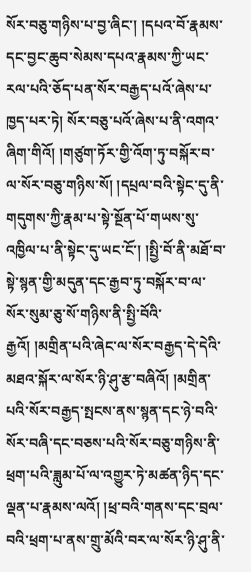སོར་བཅུ་གཉིས་པ་བྱ་ཞིང་། །དཔའ་བོ་རྣམས་དང་བྱང་ཆུབ་སེམས་དཔའ་རྣམས་ཀྱི་ཡང་རལ་པའི་ཅོད་པན་སོར་བརྒྱད་པའོ་ཞེས་པ་ཁྱད་པར་ཏེ། སོར་བཅུ་པའོ་ཞེས་པ་ནི་འགའ་ཞིག་གིའོ། །གཙུག་ཏོར་གྱི་འོག་ཏུ་བསྐོར་བ་ལ་སོར་བཅུ་གཉིས་སོ། །དཔྲལ་བའི་སྟེང་དུ་ནི་གདུགས་ཀྱི་རྣམ་པ་སྟེ་སྔོན་པོ་གཡས་སུ་འཁྱིལ་པ་ནི་སྟེང་དུ་ཡང་ངོ་། །སྤྱི་བོ་ནི་མཐོ་བ་སྟེ་སྙན་གྱི་མདུན་དང་རྒྱབ་ཏུ་བསྐོར་བ་ལ་སོར་སུམ་ཅུ་སོ་གཉིས་ནི་སྤྱི་བོའི་རྒྱའོ། །མགྲིན་པའི་ཞེང་ལ་སོར་བརྒྱད་དེ་དེའི་མཐའ་སྐོར་ལ་སོར་ཉི་ཤུ་རྩ་བཞིའོ། །མགྲིན་པའི་སོར་བརྒྱད་སྤངས་ནས་སྙན་དང་ཉེ་བའི་སོར་བཞི་དང་བཅས་པའི་སོར་བཅུ་གཉིས་ནི་ཕྲག་པའི་ཟླུམ་པོ་ལ་འགྱུར་ཏེ་མཚན་ཉིད་དང་ལྡན་པ་རྣམས་ལའོ། །ཕྲ་བའི་གནས་དང་བྲལ་བའི་ཕྲག་པ་ནས་གྲུ་མོའི་བར་ལ་སོར་ཉི་ཤུ་ནི་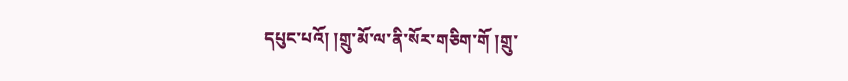དཔུང་པའོ། །གྲུ་མོ་ལ་ནི་སོར་གཅིག་གོ །གྲུ་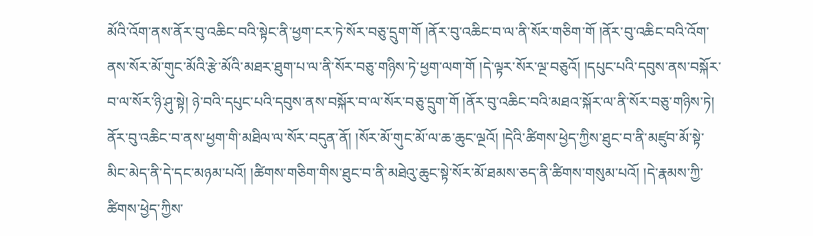མོའི་འོག་ནས་ནོར་བུ་འཆིང་བའི་སྟེང་ནི་ཕྱག་ངར་ཏེ་སོར་བཅུ་དྲུག་གོ །ནོར་བུ་འཆིང་བ་ལ་ནི་སོར་གཅིག་གོ །ནོར་བུ་འཆིང་བའི་འོག་
ནས་སོར་མོ་གུང་མོའི་རྩེ་མོའི་མཐར་ཐུག་པ་ལ་ནི་སོར་བཅུ་གཉིས་ཏེ་ཕྱག་ལག་གོ །དེ་ལྟར་སོར་ལྔ་བཅུའོ། །དཔུང་པའི་དབུས་ནས་བསྐོར་བ་ལ་སོར་ཉི་ཤུ་སྟེ། ཉེ་བའི་དཔུང་པའི་དབུས་ནས་བསྐོར་བ་ལ་སོར་བཅུ་དྲུག་གོ །ནོར་བུ་འཆིང་བའི་མཐའ་སྐོར་ལ་ནི་སོར་བཅུ་གཉིས་ཏེ། ནོར་བུ་འཆིང་བ་ནས་ཕྱག་གི་མཐིལ་ལ་སོར་བདུན་ནོ། །སོར་མོ་གུང་མོ་ལ་ཆ་ཆུང་ལྔའོ། །དེའི་ཚིགས་ཕྱེད་ཀྱིས་ཐུང་བ་ནི་མཛུབ་མོ་སྟེ་མིང་མེད་ནི་དེ་དང་མཉམ་པའོ། །ཚིགས་གཅིག་གིས་ཐུང་བ་ནི་མཐེའུ་ཆུང་སྟེ་སོར་མོ་ཐམས་ཅད་ནི་ཚིགས་གསུམ་པའོ། །དེ་རྣམས་ཀྱི་ཚིགས་ཕྱེད་ཀྱིས་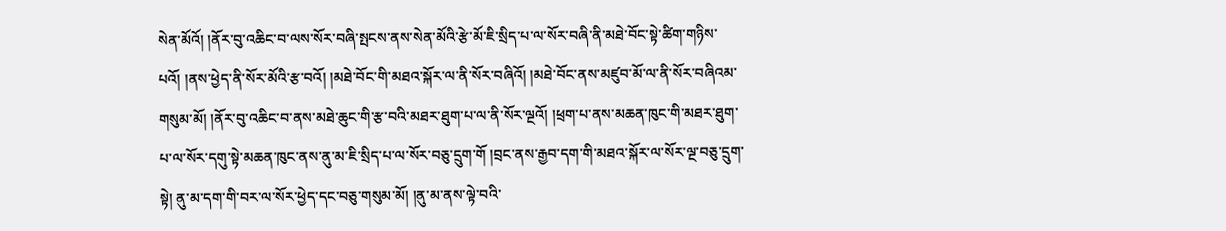སེན་མོའོ། །ནོར་བུ་འཆིང་བ་ལས་སོར་བཞི་སྤངས་ནས་སེན་མོའི་རྩེ་མོ་ཇི་སྲིད་པ་ལ་སོར་བཞི་ནི་མཐེ་བོང་སྟེ་ཚིག་གཉིས་པའོ། །ནས་ཕྱེད་ནི་སོར་མོའི་རྩ་བའོ། །མཐེ་བོང་གི་མཐའ་སྐོར་ལ་ནི་སོར་བཞིའོ། །མཐེ་བོང་ནས་མཛུབ་མོ་ལ་ནི་སོར་བཞིའམ་གསུམ་མོ། །ནོར་བུ་འཆིང་བ་ནས་མཐེ་ཆུང་གི་རྩ་བའི་མཐར་ཐུག་པ་ལ་ནི་སོར་ལྔའོ། །ཕྲག་པ་ནས་མཆན་ཁུང་གི་མཐར་ཐུག་པ་ལ་སོར་དགུ་སྟེ་མཆན་ཁུང་ནས་ནུ་མ་ཇི་སྲིད་པ་ལ་སོར་བཅུ་དྲུག་གོ །བྲང་ནས་རྒྱབ་དག་གི་མཐའ་སྐོར་ལ་སོར་ལྔ་བཅུ་དྲུག་སྟེ། ནུ་མ་དག་གི་བར་ལ་སོར་ཕྱེད་དང་བཅུ་གསུམ་མོ། །ནུ་མ་ནས་ལྟེ་བའི་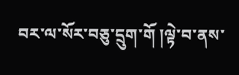བར་ལ་སོར་བཅུ་དྲུག་གོ །ལྟེ་བ་ནས་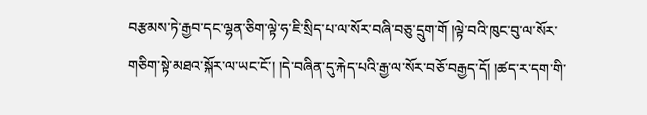བརྩམས་ཏེ་རྒྱབ་དང་ལྷན་ཅིག་ལྟེ་ཧ་ཇི་སྲིད་པ་ལ་སོར་བཞི་བཅུ་དྲུག་གོ །ལྟེ་བའི་ཁུང་བུ་ལ་སོར་གཅིག་སྟེ་མཐའ་སྐོར་ལ་ཡང་ངོ་། །དེ་བཞིན་དུ་རྐེད་པའི་རྒྱ་ལ་སོར་བཅོ་བརྒྱད་དོ། །ཚད་ར་དག་གི་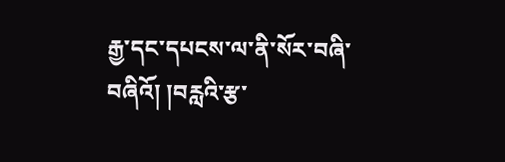རྒྱ་དང་དཔངས་ལ་ནི་སོར་བཞི་བཞིའོ། །བརླའི་རྩ་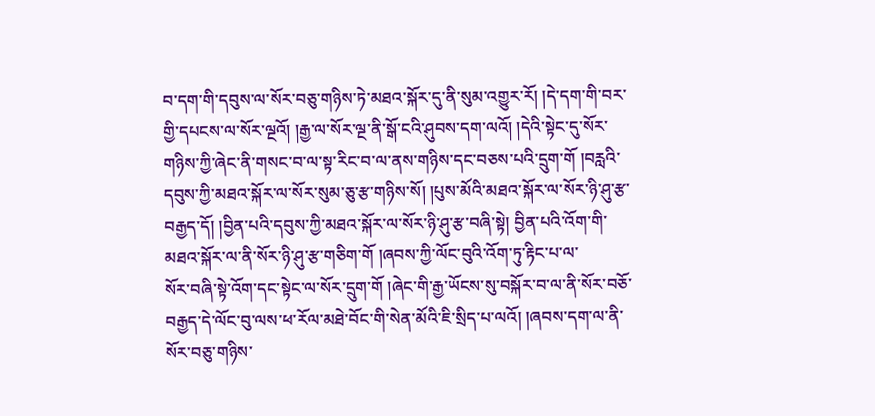བ་དག་གི་དབུས་ལ་སོར་བཅུ་གཉིས་ཏེ་མཐའ་སྐོར་དུ་ནི་སུམ་འགྱུར་རོ། །དེ་དག་གི་བར་གྱི་དཔངས་ལ་སོར་ལྔའོ། །རྒྱ་ལ་སོར་ལྔ་ནི་སྒོ་ངའི་ཤུབས་དག་ལའོ། །དེའི་སྟེང་དུ་སོར་གཉིས་ཀྱི་ཞེང་ནི་གསང་བ་ལ་སྟ་རིང་བ་ལ་ནས་གཉིས་དང་བཅས་པའི་དྲུག་གོ །བརླའི་དབུས་ཀྱི་མཐའ་སྐོར་ལ་སོར་སུམ་ཅུ་རྩ་གཉིས་སོ། །པུས་མོའི་མཐའ་སྐོར་ལ་སོར་ཉི་ཤུ་རྩ་བརྒྱད་དོ། །བྱིན་པའི་དབུས་ཀྱི་མཐའ་སྐོར་ལ་སོར་ཉི་ཤུ་རྩ་བཞི་སྟེ། བྱིན་པའི་འོག་གི་མཐའ་སྐོར་ལ་ནི་སོར་ཉི་ཤུ་རྩ་གཅིག་གོ །ཞབས་ཀྱི་ལོང་བུའི་འོག་ཏུ་རྟིང་པ་ལ་
སོར་བཞི་སྟེ་འོག་དང་སྟེང་ལ་སོར་དྲུག་གོ །ཞེང་གི་རྒྱ་ཡོངས་སུ་བསྐོར་བ་ལ་ནི་སོར་བཅོ་བརྒྱད་དེ་ལོང་བུ་ལས་ཕ་རོལ་མཐེ་བོང་གི་སེན་མོའི་ཇི་སྲིད་པ་ལའོ། །ཞབས་དག་ལ་ནི་སོར་བཅུ་གཉིས་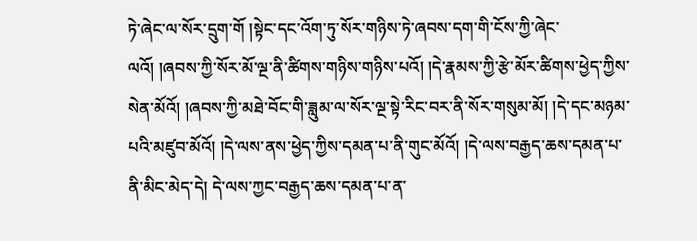ཏེ་ཞེང་ལ་སོར་དྲུག་གོ །སྟེང་དང་འོག་ཏུ་སོར་གཉིས་ཏེ་ཞབས་དག་གི་ངོས་ཀྱི་ཞེང་ལའོ། །ཞབས་ཀྱི་སོར་མོ་ལྔ་ནི་ཚིགས་གཉིས་གཉིས་པའོ། །དེ་རྣམས་ཀྱི་རྩེ་མོར་ཚིགས་ཕྱེད་ཀྱིས་སེན་མོའོ། །ཞབས་ཀྱི་མཐེ་བོང་གི་ཟླུམ་ལ་སོར་ལྔ་སྟེ་རིང་བར་ནི་སོར་གསུམ་མོ། །དེ་དང་མཉམ་པའི་མཛུབ་མོའོ། །དེ་ལས་ནས་ཕྱེད་ཀྱིས་དམན་པ་ནི་གུང་མོའོ། །དེ་ལས་བརྒྱད་ཆས་དམན་པ་ནི་མིང་མེད་དེ། དེ་ལས་ཀྱང་བརྒྱད་ཆས་དམན་པ་ན་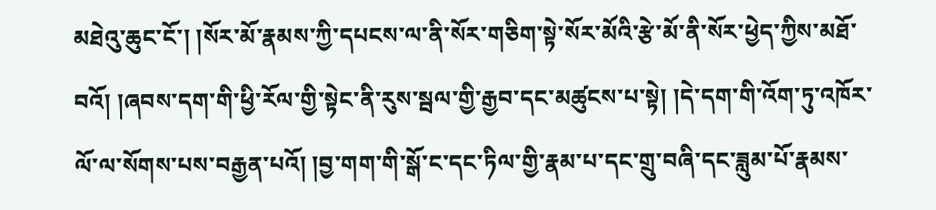མཐེའུ་ཆུང་ངོ་། །སོར་མོ་རྣམས་ཀྱི་དཔངས་ལ་ནི་སོར་གཅིག་སྟེ་སོར་མོའི་རྩེ་མོ་ནི་སོར་ཕྱེད་ཀྱིས་མཐོ་བའོ། །ཞབས་དག་གི་ཕྱི་རོལ་གྱི་སྟེང་ནི་རུས་སྦལ་གྱི་རྒྱབ་དང་མཚུངས་པ་སྟེ། །དེ་དག་གི་འོག་ཏུ་འཁོར་ལོ་ལ་སོགས་པས་བརྒྱན་པའོ། །བྱ་གག་གི་སྒོ་ང་དང་ཏིལ་གྱི་རྣམ་པ་དང་གྲུ་བཞི་དང་ཟླུམ་པོ་རྣམས་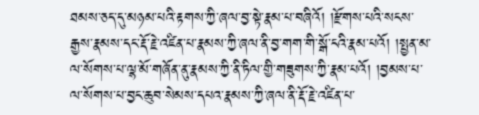ཐམས་ཅད་དུ་མཉམ་པའི་རྟགས་ཀྱི་ཞལ་བྱ་སྟེ་རྣམ་པ་བཞིའོ། །རྫོགས་པའི་སངས་རྒྱས་རྣམས་དང་རྡོ་རྗེ་འཛིན་པ་རྣམས་ཀྱི་ཞལ་ནི་བྱ་གག་གི་སྒོ་ངའི་རྣམ་པའོ། །སྤྱན་མ་ལ་སོགས་པ་ལྷ་མོ་གཞོན་ནུ་རྣམས་ཀྱི་ནི་ཏིལ་གྱི་གཟུགས་ཀྱི་རྣམ་པའོ། །བྱམས་པ་ལ་སོགས་པ་བྱང་ཆུབ་སེམས་དཔའ་རྣམས་ཀྱི་ཞལ་ནི་རྡོ་རྗེ་འཛིན་པ་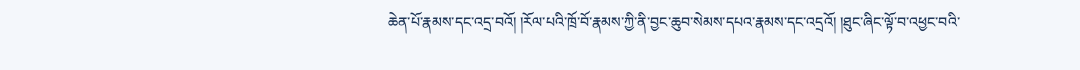ཆེན་པོ་རྣམས་དང་འདྲ་བའོ། །རོལ་པའི་ཁྲོ་བོ་རྣམས་ཀྱི་ནི་བྱང་ཆུབ་སེམས་དཔའ་རྣམས་དང་འདྲའོ། །ཐུང་ཞིང་ལྟོ་བ་འཕྱང་བའི་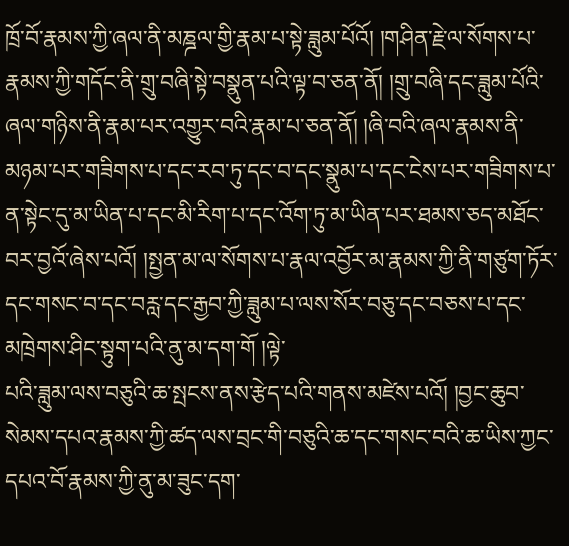ཁྲོ་བོ་རྣམས་ཀྱི་ཞལ་ནི་མཎྜལ་གྱི་རྣམ་པ་སྟེ་ཟླུམ་པོའོ། །གཤིན་རྗེ་ལ་སོགས་པ་རྣམས་ཀྱི་གདོང་ནི་གྲུ་བཞི་སྟེ་བསྣུན་པའི་ལྟ་བ་ཅན་ནོ། །གྲུ་བཞི་དང་ཟླུམ་པོའི་ཞལ་གཉིས་ནི་རྣམ་པར་འགྱུར་བའི་རྣམ་པ་ཅན་ནོ། །ཞི་བའི་ཞལ་རྣམས་ནི་མཉམ་པར་གཟིགས་པ་དང་རབ་ཏུ་དང་བ་དང་སྣུམ་པ་དང་ངེས་པར་གཟིགས་པ་ན་སྟེང་དུ་མ་ཡིན་པ་དང་མི་རིག་པ་དང་འོག་ཏུ་མ་ཡིན་པར་ཐམས་ཅད་མཐོང་བར་བྱའོ་ཞེས་པའོ། །སྤྱན་མ་ལ་སོགས་པ་རྣལ་འབྱོར་མ་རྣམས་ཀྱི་ནི་གཙུག་ཏོར་དང་གསང་བ་དང་བརླ་དང་རྒྱབ་ཀྱི་ཟླུམ་པ་ལས་སོར་བཅུ་དང་བཅས་པ་དང་མཁྲེགས་ཤིང་སྟུག་པའི་ནུ་མ་དག་གོ །ལྟེ་
པའི་ཟླུམ་ལས་བཅུའི་ཆ་སྤངས་ནས་རྩེད་པའི་གནས་མཛེས་པའོ། །བྱང་ཆུབ་སེམས་དཔའ་རྣམས་ཀྱི་ཚད་ལས་བྲང་གི་བཅུའི་ཆ་དང་གསང་བའི་ཆ་ཡིས་ཀྱང་དཔའ་བོ་རྣམས་ཀྱི་ནུ་མ་ཟུང་དག་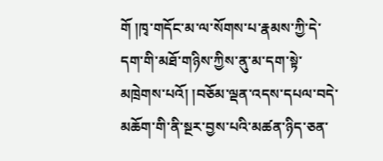གོ །ཁྭ་གདོང་མ་ལ་སོགས་པ་རྣམས་ཀྱི་དེ་དག་གི་མཐོ་གཉིས་ཀྱིས་ནུ་མ་དག་སྟེ་མཁྲེགས་པའོ། །བཅོམ་ལྡན་འདས་དཔལ་བདེ་མཆོག་གི་ནི་སྔར་བྱས་པའི་མཚན་ཉིད་ཅན་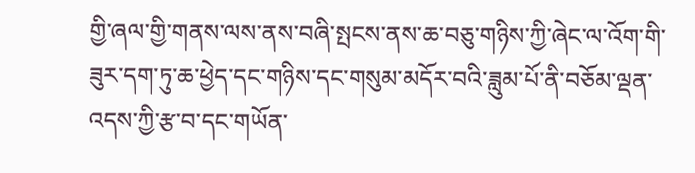གྱི་ཞལ་གྱི་གནས་ལས་ནས་བཞི་སྤངས་ནས་ཆ་བཅུ་གཉིས་ཀྱི་ཞེང་ལ་འོག་གི་ཟུར་དག་ཏུ་ཆ་ཕྱེད་དང་གཉིས་དང་གསུམ་མདོར་བའི་ཟླུམ་པོ་ནི་བཅོམ་ལྡན་འདས་ཀྱི་རྩ་བ་དང་གཡོན་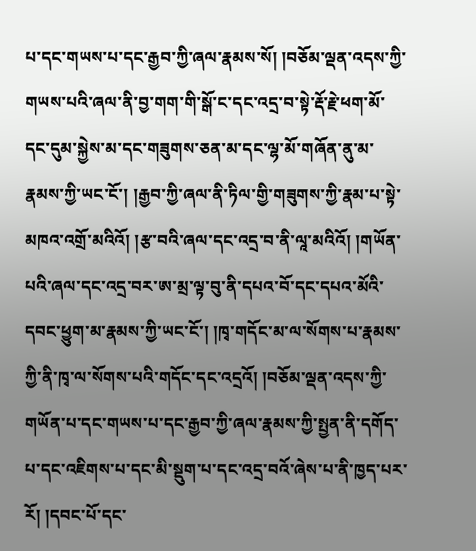པ་དང་གཡས་པ་དང་རྒྱབ་ཀྱི་ཞལ་རྣམས་སོ། །བཅོམ་ལྡན་འདས་ཀྱི་གཡས་པའི་ཞལ་ནི་བྱ་གག་གི་སྒོ་ང་དང་འདྲ་བ་སྟེ་རྡོ་རྗེ་ཕག་མོ་དང་དུམ་སྐྱེས་མ་དང་གཟུགས་ཅན་མ་དང་ལྷ་མོ་གཞོན་ནུ་མ་རྣམས་ཀྱི་ཡང་ངོ་། །རྒྱབ་ཀྱི་ཞལ་ནི་ཏིལ་གྱི་གཟུགས་ཀྱི་རྣམ་པ་སྟེ་མཁའ་འགྲོ་མའིའོ། །རྩ་བའི་ཞལ་དང་འདྲ་བ་ནི་ལཱ་མའིའོ། །གཡོན་པའི་ཞལ་དང་འདྲ་བར་ཨ་མྲ་ལྟ་བུ་ནི་དཔའ་བོ་དང་དཔའ་མོའི་དབང་ཕྱུག་མ་རྣམས་ཀྱི་ཡང་ངོ་། །ཁྭ་གདོང་མ་ལ་སོགས་པ་རྣམས་ཀྱི་ནི་ཁྭ་ལ་སོགས་པའི་གདོང་དང་འདྲའོ། །བཅོམ་ལྡན་འདས་ཀྱི་གཡོན་པ་དང་གཡས་པ་དང་རྒྱབ་ཀྱི་ཞལ་རྣམས་ཀྱི་སྤྱན་ནི་དགོད་པ་དང་འཇིགས་པ་དང་མི་སྡུག་པ་དང་འདྲ་བའོ་ཞེས་པ་ནི་ཁྱད་པར་རོ། །དབང་པོ་དང་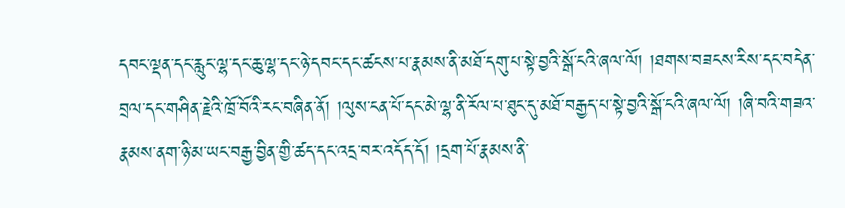དབང་ལྡན་དང་རླུང་ལྷ་དང་ཆུ་ལྷ་དང་ཉེ་དབང་དང་ཚངས་པ་རྣམས་ནི་མཐོ་དགུ་པ་སྟེ་བྱའི་སྒོ་ངའི་ཞལ་ལོ། །ཐགས་བཟངས་རིས་དང་བདེན་བྲལ་དང་གཤིན་རྗེའི་ཁྲོ་བོའི་རང་བཞིན་ནོ། །ལུས་ངན་པོ་དང་མེ་ལྷ་ནི་རོལ་པ་ཐུང་དུ་མཐོ་བརྒྱད་པ་སྟེ་བྱའི་སྒོ་ངའི་ཞལ་ལོ། །ཞི་བའི་གཟའ་རྣམས་ནག་ཉི་མ་ཡང་བརྒྱ་བྱིན་གྱི་ཚད་དང་འདྲ་བར་འདོད་དོ། །དྲག་པོ་རྣམས་ནི་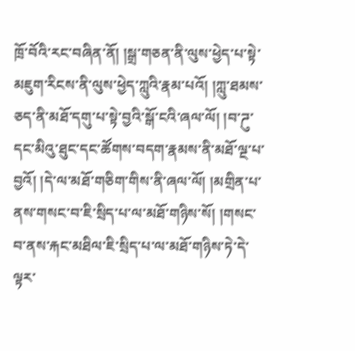ཁྲོ་བོའི་རང་བཞིན་ནོ། །སྒྲ་གཅན་ནི་ལུས་ཕྱེད་པ་སྟེ་མཇུག་རིངས་ནི་ལུས་ཕྱེད་ཀླུའི་རྣམ་པའོ། །ཀླུ་ཐམས་ཅད་ནི་མཐོ་དགུ་པ་སྟེ་བྱའི་སྒོ་ངའི་ཞལ་ལོ། །བ་ཌུ་དང་མིའུ་ཐུང་དང་ཚོགས་བདག་རྣམས་ནི་མཐོ་ལྔ་པ་བྱའོ། །དེ་ལ་མཐོ་གཅིག་གིས་ནི་ཞལ་ལོ། །མགྲིན་པ་ནས་གསང་བ་ཇི་སྲིད་པ་ལ་མཐོ་གཉིས་སོ། །གསང་བ་ནས་རྐང་མཐིལ་ཇི་སྲིད་པ་ལ་མཐོ་གཉིས་ཏེ་དེ་ལྟར་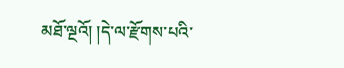མཐོ་ལྔའོ། །དེ་ལ་རྫོགས་པའི་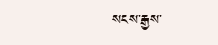སངས་རྒྱས་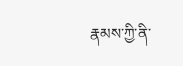རྣམས་ཀྱི་ནི་